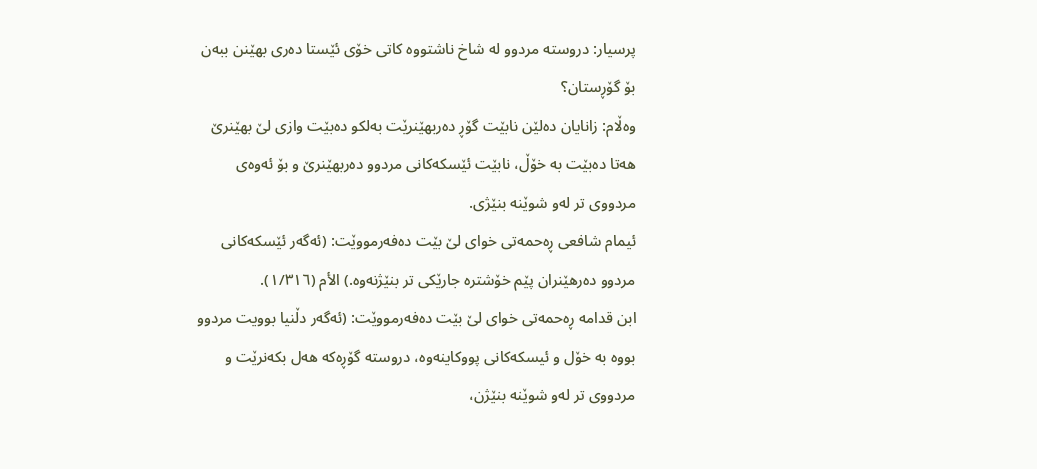پرسیار: دروستە مردوو لە شاخ ناشتووە کاتی خۆی ئێستا دەری بهێنن ببەن بۆ گۆڕستان؟
وەڵام: زانایان دەلێن نابێت گۆڕ دەربھێنرێت بەلکو دەبێت وازی لێ بھێنرێ ھەتا دەبێت بە خۆڵ، نابێت ئێسکەکانی مردوو دەربھێنرێ و بۆ ئەوەی مردووی تر لەو شوێنە بنێژی.
ئیمام شافعی ڕەحمەتی خوای لێ بێت دەفەرمووێت: (ئەگەر ئێسکەکانی مردوو دەرھێنران پێم خۆشترە جارێکی تر بنێژنەوە.) الأم (١/٣١٦).
ابن قدامە ڕەحمەتی خوای لێ بێت دەفەرمووێت: (ئەگەر دڵنیا بوویت مردوو بووە بە خۆل و ئیسکەکانی پووکاینەوە، دروستە گۆڕەکە ھەل بکەنرێت و مردووی تر لەو شوێنە بنێژن،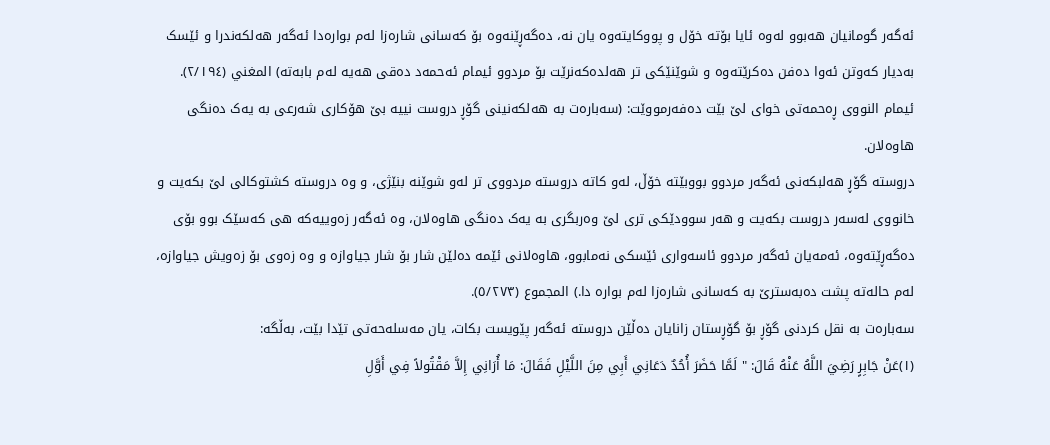ئەگەر گومانیان ھەبوو لەوە ئایا بۆتە خۆل و پووکایتەوە یان نە، دەگەڕێنەوە بۆ کەسانی شارەزا لەم بوارەدا ئەگەر ھەلکەندرا و ئێسک بەدیار کەوتن ئەوا دەفن دەکرێتەوە و شوێنێکی تر ھەلدەکەنرێت بۆ مردوو ئیمام ئەحمەد دەقی ھەیە لەم بابەتە) المغني (٢/١٩٤).
ئیمام النووی ڕەحمەتی خوای لێ بێت دەفەرمووێت: (سەبارەت بە ھەلکەنینی گۆڕ دروست نییە بێ ھۆکاری شەرعی بە یەک دەنگی ھاوەلان.
دروستە گۆڕ ھەلبکەنی ئەگەر مردوو بووبێتە خۆڵ، لەو کاتە دروستە مردووی تر لەو شوێنە بنێژی، و وە دروستە کشتوکالی لێ بکەیت و خانووی لەسەر دروست بکەیت و ھەر سوودێکی تری لێ وەربگری بە یەک دەنگی ھاوەلان، وە ئەگەر زەوییەکە ھی کەسێک بوو بۆی دەگەڕێتەوە، ئەمەیان ئەگەر مردوو ئاسەواری ئێسکی نەمابوو، ھاوەلانی ئێمە دەلێن شار بۆ شار جیاوازە و وە زەوی بۆ زەویش جیاوازە، لەم حالەتە پشت دەبەسترێ بە کەسانی شارەزا لەم بوارە دا.) المجموع (٥/٢٧٣).
سەبارەت بە نقل کردنی گۆڕ بۆ گۆڕستان زانایان دەڵێن دروستە ئەگەر پێویست بکات، یان مەسلەحەتی تێدا بێت، بەڵگە:
(١)عَنْ جَابِرٍ رَضِيَ اللَّهُ عَنْهُ قَالَ: " لَمَّا حَضَرَ أُحُدٌ دَعَانِي أَبِي مِنَ اللَّيْلِ فَقَالَ: مَا أُرَانِي إِلاَّ مَقْتُولاً فِي أَوَّلِ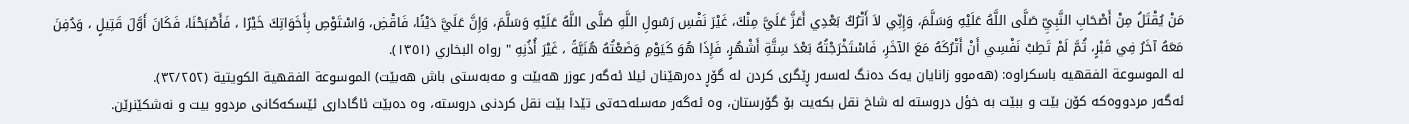مَنْ يُقْتَلُ مِنْ أَصْحَابِ النَّبِيِّ صَلَّى اللَّهُ عَلَيْهِ وَسَلَّمَ، وَإِنِّي لاَ أَتْرُكُ بَعْدِي أَعَزَّ عَلَيَّ مِنْكَ، غَيْرَ نَفْسِ رَسُولِ اللَّهِ صَلَّى اللَّهُ عَلَيْهِ وَسَلَّمَ، وَإِنَّ عَلَيَّ دَيْنًا، فَاقْضِ، وَاسْتَوْصِ بِأَخَوَاتِكَ خَيْرًا ، فَأَصْبَحْنَا، فَكَانَ أَوَّلَ قَتِيلٍ ، وَدُفِنَ مَعَهُ آخَرُ فِي قَبْرٍ، ثُمَّ لَمْ تَطِبْ نَفْسِي أَنْ أَتْرُكَهُ مَعَ الآخَرِ، فَاسْتَخْرَجْتُهُ بَعْدَ سِتَّةِ أَشْهُرٍ، فَإِذَا هُوَ كَيَوْمِ وَضَعْتُهُ هُنَيَّةً ، غَيْرَ أُذُنِهِ " رواه البخاري (١٣٥١).
لە الموسوعة الفقهیە باسکراوە: (هەموو زانایان یەک دەنگ لەسەر ڕێگری کردن لە گۆڕ دەرهێنان ئیلا ئەگەر عوزر هەبێت و مەبەستی باش هەبێت) الموسوعة الفقهية الكويتية (٣٢/٢٥٢).
ئەگەر مردووەکە کۆن بێت و ببێت بە خؤل دروستە لە شاخ نقل بکەیت بۆ گۆرستان، وە ئەگەر مەسلەحەتی تێدا بێت نقل کردنی دروستە، وە دەبێت ئاگاداری ئێسکەکانی مردوو بیت و نەشکێنرێن.